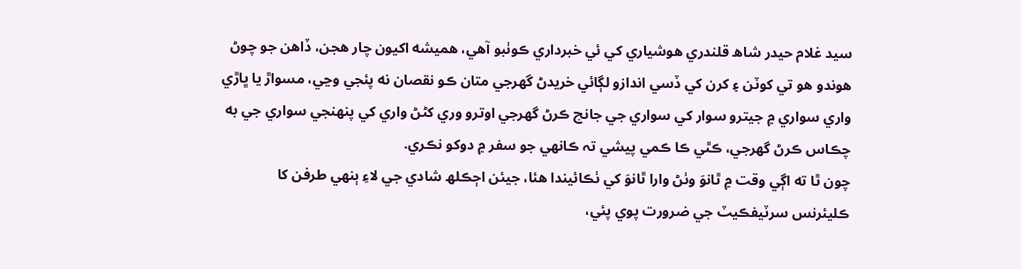سيد غلام حيدر شاھ قلندري ھوشياري کي ئي خبرداري ڪوٺبو آهي، ھميشه اکيون چار ھجن، ڏاھن جو چوڻ ھوندو ھو تي کوٽن ۽ کرن کي ڏسي اندازو لڳائي خريدڻ گھرجي متان ڪو نقصان نه پئجي وڃي، مسواڙ يا ڀاڙي واري سواري ۾ جيترو سوار کي سواري جي جانچ ڪرڻ گھرجي اوترو وري کڻڻ واري کي پنهنجي سواري جي به چڪاس ڪرڻ گھرجي، ڪٿي ڪا ڪمي پيشي تہ ڪانھي جو سفر ۾ دوکو نڪري.
چون ٿا ته اڳي وقت ۾ ٿانوَ وٺڻ وارا ٿانوَ کي ٺڪائيندا ھئا، جيئن اڄڪلھ شادي جي لاءِ ٻنھي طرفن کا ڪليئرنس سرٽيفڪيٽ جي ضرورت پوي پئي،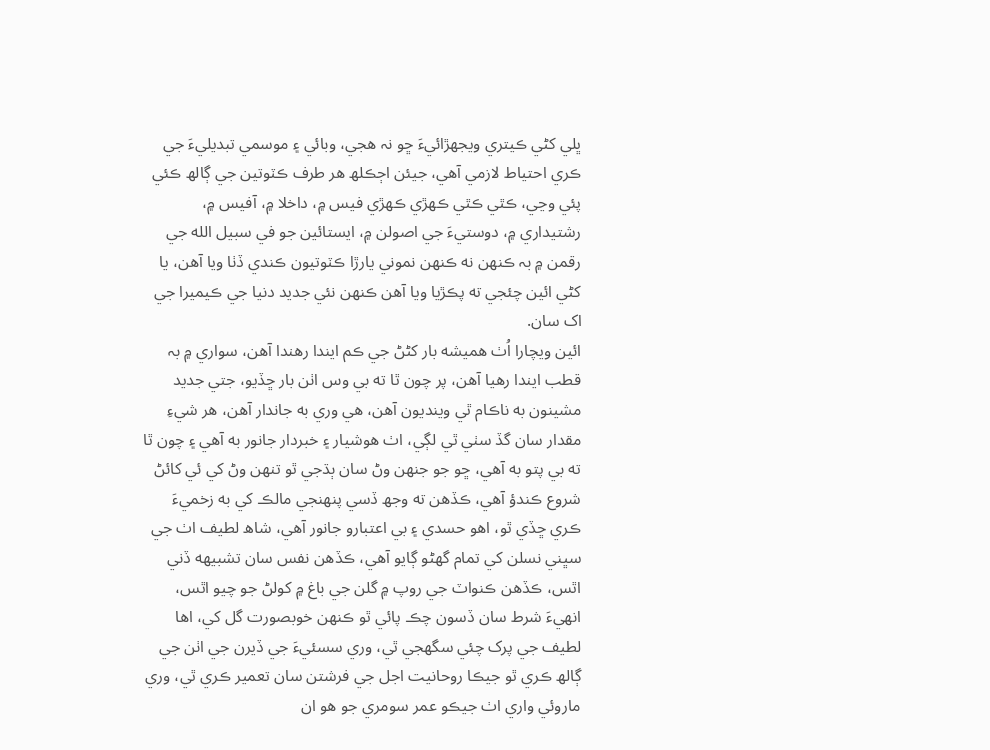ڀلي کڻي ڪيتري ويجھڙائيءَ ڇو نہ ھجي، وبائي ۽ موسمي تبديليءَ جي ڪري احتياط لازمي آهي، جيئن اڄڪلھ ھر طرف ڪٽوتين جي ڳالھ ڪئي پئي وڃي، ڪٿي ڪٿي ڪھڙي ڪھڙي فيس ۾، داخلا ۾، آفيس ۾، رشتيداري ۾، دوستيءَ جي اصولن ۾، ايستائين جو في سبيل الله جي رقمن ۾ بہ ڪنھن نه ڪنھن نموني يارڙا ڪٽوتيون ڪندي ڏٺا ويا آھن، يا کڻي ائين چئجي ته پڪڙيا ويا آھن ڪنھن نئي جديد دنيا جي ڪيميرا جي اک سان.
ائين ويچارا اُٺ ھميشه بار کڻڻ جي ڪم ايندا رهندا آهن، سواري ۾ بہ قطب ايندا رھيا آھن، پر چون ٿا ته بي وس اٺن بار ڇڏيو، جتي جديد مشينون به ناڪام ٿي وينديون آھن، ھي وري به جاندار آھن، ھر شيءِ مقدار سان گڏ سٺي ٿي لڳي، اٺ ھوشيار ۽ خبردار جانور به آھي ۽ چون ٿا ته بي پتو به آھي، ڇو جو جنھن وڻ سان ٻڌجي ٿو تنهن وڻ کي ئي کائڻ شروع ڪندؤ آھي، ڪڏھن ته وجھ ڏسي پنهنجي مالڪ کي به زخميءَ ڪري ڇڏي ٿو، اھو حسدي ۽ بي اعتبارو جانور آهي، شاھ لطيف اٺ جي سڀني نسلن کي تمام گھڻو ڳايو آھي، ڪڏھن نفس سان تشبيهه ڏني اٿس، ڪڏھن ڪنواٽ جي روپ ۾ گلن جي باغ ۾ کولڻ جو چيو اٿس، انھيءَ شرط سان ڏسون چڪ پائي ٿو ڪنھن خوبصورت گل کي، اھا لطيف جي پرک چئي سگهجي ٿي، وري سسئيءَ جي ڏيرن جي اٺن جي ڳالھ ڪري ٿو جيڪا روحانيت اجل جي فرشتن سان تعمير ڪري ٿي، وري ماروئي واري اٺ جيڪو عمر سومري جو ھو ان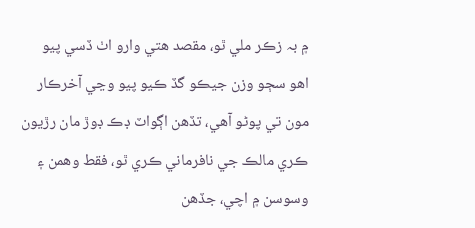۾ بہ زڪر ملي ٿو، مقصد ھتي وارو اٺ ڏسي پيو اھو سڄو وزن جيڪو گڏ ڪيو پيو وڃي آخرڪار مون تي پوڻو آھي، تڏھن اڳواٽ ڊڪ ڊوڙ مان رڙيون ڪري مالڪ جي نافرماني ڪري ٿو، فقط وھمن ۽ وسوسن ۾ اچي، جڏھن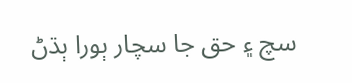سچ ۽ حق جا سچار ٻورا ٻڌڻ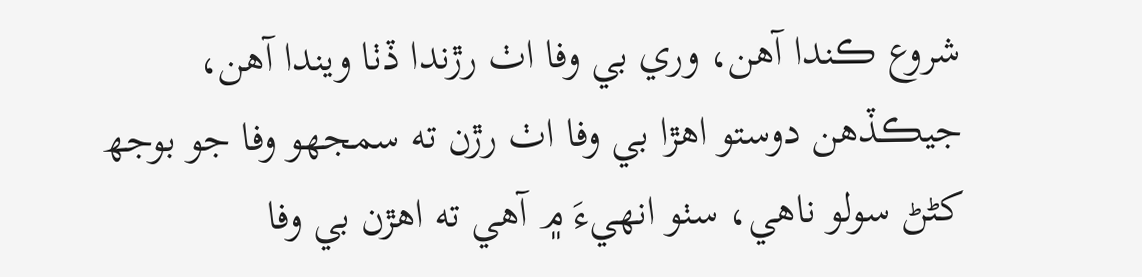شروع ڪندا آھن، وري بي وفا اٺ رڙندا ڏٺا ويندا آهن، جيڪڏهن دوستو اھڙا بي وفا اٺ رڙن ته سمجھو وفا جو بوجھ کڻڻ سولو ناھي، سٺو انھيءَ ۾ آھي ته اھڙن بي وفا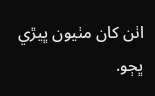اٺن کان مٺيون ڀيڙي ڀڄو.